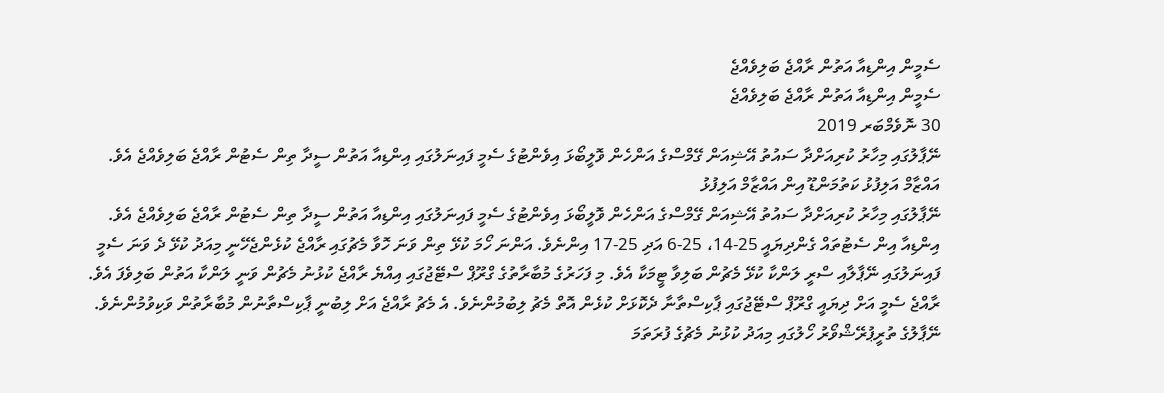ސެމީން އިންޑިއާ އަތުން ރާއްޖެ ބަލިވެއްޖެ
ސެމީން އިންޑިއާ އަތުން ރާއްޖެ ބަލިވެއްޖެ
30 ނޮވެމްބަރ 2019
ނޭޕާލުގައި މިހާރު ކުރިއަށްދާ ސައުތު އޭޝިއަން ގޭމްސްގެ އަންހެން ވޮލީބޯޅަ އިވެންޓުގެ ސެމީ ފައިނަލުގައި އިންޑިއާ އަތުން ސީދާ ތިން ސެޓުން ރާއްޖެ ބަލިވެއްޖެ އެވެ.
އައްޒާމް އަލިފުޅު ކަތުމަންޑޫ އިން އައްޒާމް އަލިފުޅު
ނޭޕާލުގައި މިހާރު ކުރިއަށްދާ ސައުތު އޭޝިއަން ގޭމްސްގެ އަންހެން ވޮލީބޯޅަ އިވެންޓުގެ ސެމީ ފައިނަލުގައި އިންޑިއާ އަތުން ސީދާ ތިން ސެޓުން ރާއްޖެ ބަލިވެއްޖެ އެވެ.
އިންޑިއާ އިން ސެޓުތައް ގެންދިޔައީ 25-14، 25-6 އަދި 25-17 އިންނެވެ. އަންނަ ހޯމަ ކުޅޭ ތިން ވަނަ ހޮވާ މެޗުގައި ރާއްޖެ ކުޅެންޖެހޭނީ މިއަދު ކުޅޭ ދެ ވަނަ ސެމީ ފައިނަލުގައި ނޭޕާލާއި ސްރީ ލަންކާ ކުޅޭ މެޗުން ބަލިވާ ޓީމަކާ އެވެ. މި ފަހަރުގެ މުބާރާތުގެ ގްރޫޕް ސްޓޭޖުގައި އިއްޔެ ރާއްޖެ ކުޅުނު މެޗުން ވަނީ ލަންކާ އަތުން ބަލިވެފަ އެވެ. ރާއްޖެ ސެމީ އަށް ދިޔައީ ގްރޫޕް ސްޓޭޖުގައި ޕާކިސްތާނާ ދެކޮޅަށް ކުޅެން އޮތް މެޗު ލިބުމުންނެވެ. އެ މެޗު ރާއްޖެ އަށް ލިބުނީ ޕާކިސްތާނުން މުބާރާތުން ވަކިވުމުންނެވެ.
ނޭޕާލުގެ ތުރީޕުރޭޝްވޯރު ހޯލުގައި މިއަދު ކުޅުނު މެޗުގެ ފުރަތަމަ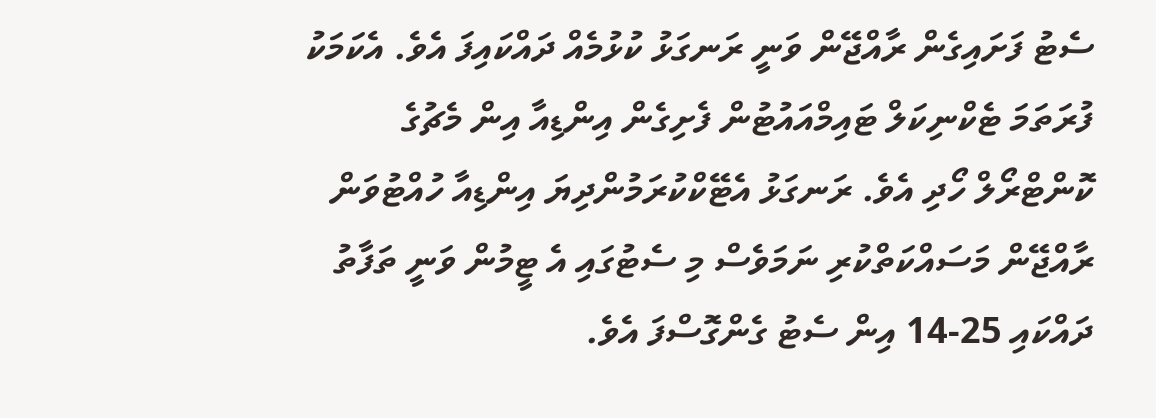ސެޓު ފަށައިގެން ރާއްޖޭން ވަނީ ރަނގަޅު ކުޅުމެއް ދައްކައިފަ އެވެ. އެކަމަކު ފުރަތަމަ ޓެކްނިކަލް ޓައިމްއައުޓުން ފެށިގެން އިންޑިއާ އިން މެޗުގެ ކޮންޓްރޯލް ހޯދި އެވެ. ރަނގަޅު އެޓޭކްކުރަމުންދިޔަ އިންޑިއާ ހުއްޓުވަން ރާއްޖޭން މަސައްކަތްކުރި ނަމަވެސް މި ސެޓުގައި އެ ޓީމުން ވަނީ ތަފާތު ދައްކައި 25-14 އިން ސެޓު ގެންގޮސްފަ އެވެ.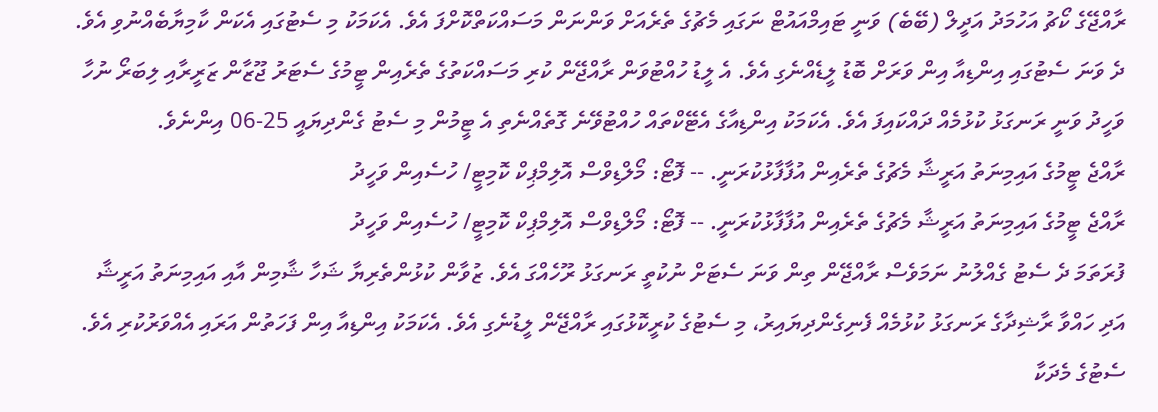ރާއްޖޭގެ ކޯޗު އަހުމަދު އަދީލް (ބޭބެ) ވަނީ ޓައިމްއައުޓް ނަގައި މެޗުގެ ތެރެއަށް ވަންނަން މަސައްކަތްކޮށްފަ އެވެ. އެކަމަކު މި ސެޓުގައި އެކަން ކާމިޔާބެއްނުވި އެވެ.
ދެ ވަނަ ސެޓުގައި އިންޑިއާ އިން ވަރަށް ބޮޑު ލީޑެއްނެގި އެވެ. އެ ލީޑު ހުއްޓުވަން ރާއްޖޭން ކުރި މަސައްކަތުގެ ތެރެއިން ޓީމުގެ ސެޓަރު ޖޫޒާން ޒަރީރާއި ލިބަރޯ ނުހާ ވަހީދު ވަނީ ރަނގަޅު ކުޅުމެއް ދައްކައިފަ އެވެ. އެކަމަކު އިންޑިއާގެ އެޓޭކްތައް ހުއްޓުވޭނެ ގޮތެއްނެތި އެ ޓީމުން މި ސެޓު ގެންދިޔައީ 25-06 އިންނެވެ.
ރާއްޖެ ޓީމުގެ އައިމިނަތު އަރީޝާ މެޗުގެ ތެރެއިން އުފާފާޅުކުރަނީ. -- ފޮޓޯ: މޯލްޑިވްސް އޮލިމްޕިކް ކޮމިޓީ/ ހުސެއިން ވަހީދު
ރާއްޖެ ޓީމުގެ އައިމިނަތު އަރީޝާ މެޗުގެ ތެރެއިން އުފާފާޅުކުރަނީ. -- ފޮޓޯ: މޯލްޑިވްސް އޮލިމްޕިކް ކޮމިޓީ/ ހުސެއިން ވަހީދު
ފުރަތަމަ ދެ ސެޓު ގެއްލުނު ނަމަވެސް ރާއްޖޭން ތިން ވަނަ ސެޓަށް ނުކުތީ ރަނގަޅު ރޫހެއްގަ އެވެ. ޒުވާން ކުޅުންތެރިޔާ ޝަހާ ޝާމިން އާއި އައިމިނަތު އަރީޝާ އަދި ހައްވާ ރާޝިދާގެ ރަނގަޅު ކުޅުމެއް ފެނިގެންދިޔައިރު، މި ސެޓުގެ ކުރީކޮޅުގައި ރާއްޖޭން ލީޑުނެގި އެވެ. އެކަމަކު އިންޑިއާ އިން ފަހަތުން އަރައި އެއްވަރުކުރި އެވެ. ސެޓުގެ މެދަކާ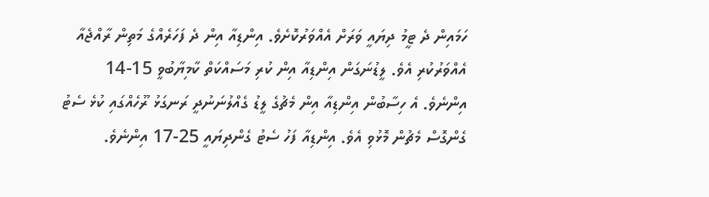ހަމައިން ދެ ޓީމު ދިޔައީ ވަރަށް އެއްވަރުކޮށެވެ. އިންޑިއާ އިން ދެ ފަހަރެއްގެ މަތިން ރާއްޖެއާ އެއްވަރުކުރި އެވެ. ލީޑުނަގަން އިންޑިއާ އިން ކުރި މަސައްކަތް ކާމިޔާބުވީ 15-14 އިންނެވެ. އެ ހިސާބުން އިންޑިއާ އިން މެޗުގެ ލީޑު ގެއްލުނަނުދީ ރަނގަޅު ރޫހެއްގައި ކުޅެ ސެޓު ގެންގޮސް މެޗުން މޮޅުވި އެވެ. އިންޑިއާ ފަހު ސެޓު ގެންދިޔައީ 25-17 އިންނެވެ.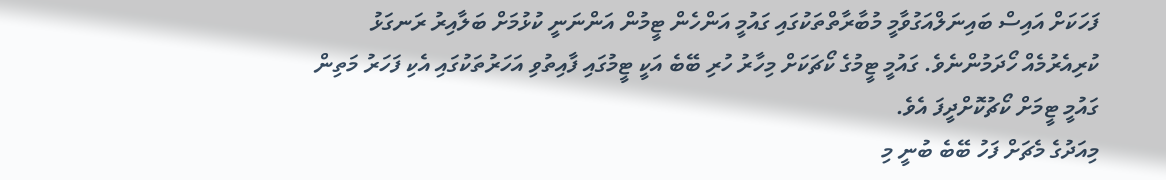ފަހަކަށް އައިސް ބައިނަލްއަގުވާމީ މުބާރާތްތަކުގައި ގައުމީ އަންހެން ޓީމުން އަންނަނީ ކުޅުމަށް ބަލާއިރު ރަނގަޅު ކުރިއެރުމެއް ހޯދަމުންނެވެ. ގައުމީ ޓީމުގެ ކޯޗަކަށް މިހާރު ހުރި ބޭބެ އަކީ ޓީމުގައި ފާއިތުވި އަހަރުތަކުގައި އެކި ފަހަރު މަތިން ގައުމީ ޓީމަށް ކޯޗުކޮށްދީފަ އެވެ.
މިއަދުގެ މެޗަށް ފަހު ބޭބެ ބުނީ މި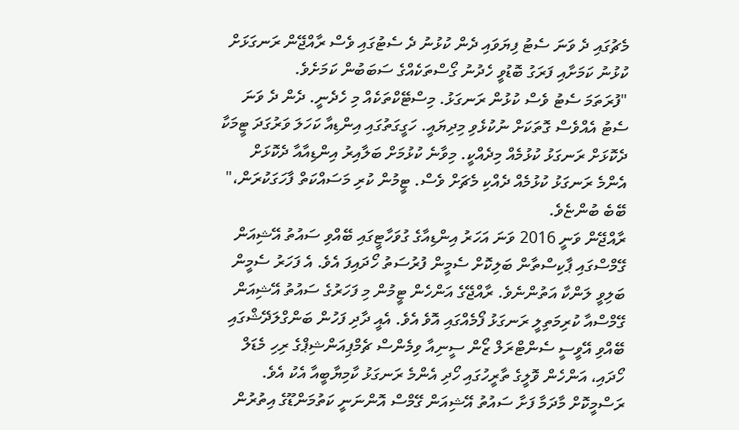މެޗުގައި ދެ ވަނަ ސެޓު ފިޔަވައި ދެން ކުޅުނު ދެ ސެޓުގައި ވެސް ރާއްޖޭން ރަނގަޅަށް ކުޅުނު ކަމަށާއި ފަރަގު ބޮޑުވީ ހެދުނު ގޯސްތަކެއްގެ ސަބަބުން ކަމަށެވެ.
"ފުރަތަމަ ސެޓު ވެސް ކުޅުން ރަނގަޅު. މިސްޓޭކްތަކެއް މި ހެދެނީ. ދެން ދެ ވަނަ ސެޓު އެއްވެސް ގޮތަކަށް ނުކުޅެވި މިދިޔައީ. ހަގީގަތުގައި އިންޑިއާ ކަހަލަ ވަރުގަދަ ޓީމަކާ ދެކޮޅަށް ރަނގަޅު ކުޅުމެއް މިދެއްކީ. މިވާނެ ކުޅުމަށް ބަލާއިރު އިންޑިއާއާ ދެކޮޅަށް އެންމެ ރަނގަޅު ކުޅުމެއް ދެއްކި މެޗަށް ވެސް. ޓީމުން ކުރި މަސައްކަތް ފާހަގަކުރަން،" ބޭބެ ބުންޏެވެ.
ރާއްޖޭން ވަނީ 2016 ވަނަ އަހަރު އިންޑިއާގެ ގުވަހާޓީގައި ބޭއްވި ސައުތު އޭޝިއަން ގޭމްސްގައި ޕާކިސްތާން ބަލިކޮށް ސެމީން ފުރުސަތު ހޯދައިފަ އެވެ. އެ ފަހަރު ސެމީން ބަލިވީ ލަންކާ އަތުންނެވެ. ރާއްޖޭގެ އަންހެން ޓީމުން މި ފަހަރުގެ ސައުތު އޭޝިއަން ގޭމްސްއާ ކުރިމަތިލީ ރަނގަޅު ފޯމެއްގައި އޮވެ އެވެ. އެއީ ދާދި ފަހުން ބަންގްލަދޭޝްގައި ބޭއްވި އޭވީސީ ސެންޓްރަލް ޒޯން ސީނިއާ ވިމެންސް ޗެމްޕިއަންޝިޕްގެ ރިހި މެޑަލް ހޯދައި، އަންހެން ވޮލީގެ ތާރީހުގައި ހޯދި އެންމެ ރަނގަޅު ކާމިޔާބީއާ އެކު އެވެ.
ރަސްމީކޮށް މާދަމާ ފަށާ ސައުތު އޭޝިއަން ގޭމްސް އޮންނަނީ ކަތުމަންޑޫގެ އިތުރުން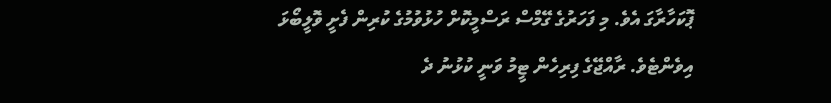ޕޮކަހާރާގަ އެވެ. މި ފަހަރުގެ ގޭމްސް ރަސްމީކޮށް ހުޅުވުމުގެ ކުރިން ފެށީ ވޮލީބޯޅަ އިވެންޓެވެ. ރާއްޖޭގެ ފިރިހެން ޓީމު ވަނީ ކުޅުނު ދެ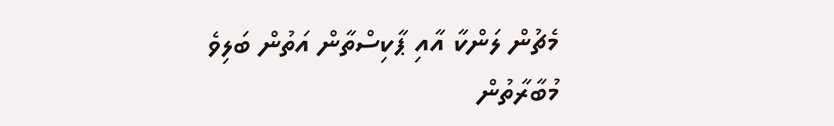މެޗުން ލަންކާ އާއި ޕާކިސްތާން އަތުން ބަލިވެ މުބާރާތުން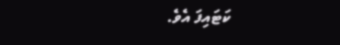ކަޓައިފަ އެވެ.